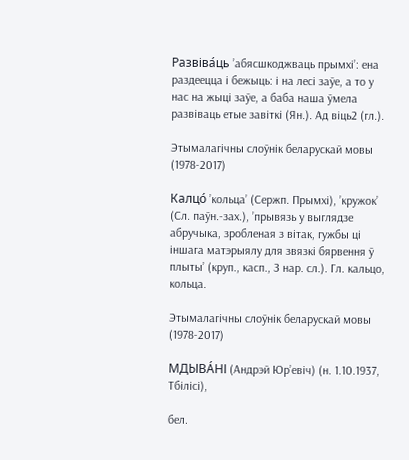Развіва́ць ’абясшкоджваць прымхі’: ена раздеецца і бежыць: і на лесі заўе, а то у нас на жыці заўе, а баба наша ўмела развіваць етые завіткі (Ян.). Ад віць2 (гл.).

Этымалагічны слоўнік беларускай мовы (1978-2017)

Калцо́ ’кольца’ (Сержп. Прымхі), ’кружок’ (Сл. паўн.-зах.), ’прывязь у выглядзе абручыка, зробленая з вітак, гужбы ці іншага матэрыялу для звязкі бярвення ў плыты’ (круп., касп., З нар. сл.). Гл. кальцо, кольца.

Этымалагічны слоўнік беларускай мовы (1978-2017)

МДЫВА́НІ (Андрэй Юр’евіч) (н. 1.10.1937, Тбілісі),

бел.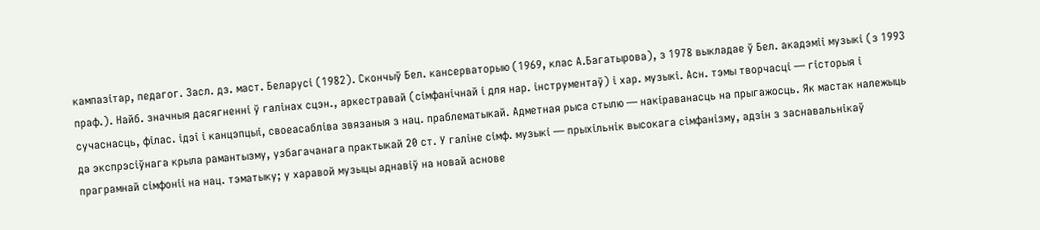кампазітар, педагог. Засл. дз. маст. Беларусі (1982). Скончыў Бел. кансерваторыю (1969, клас А.Багатырова), з 1978 выкладае ў Бел. акадэміі музыкі (з 1993 праф.). Найб. значныя дасягненні ў галінах сцэн., аркестравай (сімфанічнай і для нар. інструментаў) і хар. музыкі. Асн. тэмы творчасці — гісторыя і сучаснасць, філас. ідэі і канцэпцыі, своеасабліва звязаныя з нац. праблематыкай. Адметная рыса стылю — накіраванасць на прыгажосць. Як мастак належыць да экспрэсіўнага крыла рамантызму, узбагачанага практыкай 20 ст. У галіне сімф. музыкі — прыхільнік высокага сімфанізму, адзін з заснавальнікаў праграмнай сімфоніі на нац. тэматыку; у харавой музыцы аднавіў на новай аснове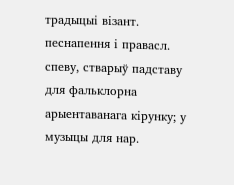традыцыі візант. песнапення і правасл. спеву, стварыў падставу для фальклорна арыентаванага кірунку; у музыцы для нар.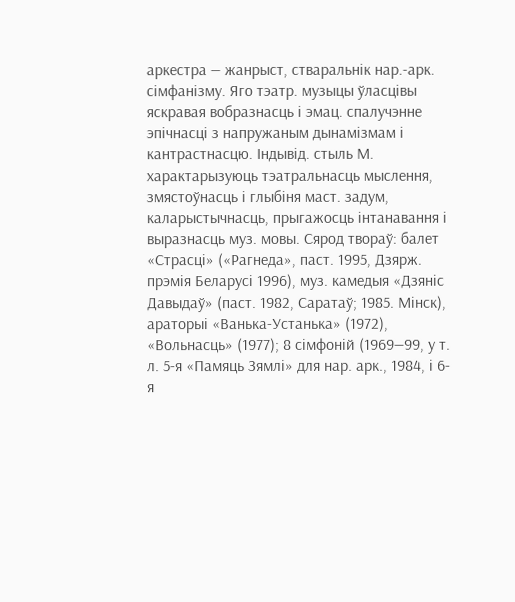аркестра — жанрыст, стваральнік нар.-арк. сімфанізму. Яго тэатр. музыцы ўласцівы яскравая вобразнасць і эмац. спалучэнне эпічнасці з напружаным дынамізмам і кантрастнасцю. Індывід. стыль М. характарызуюць тэатральнасць мыслення, змястоўнасць і глыбіня маст. задум, каларыстычнасць, прыгажосць інтанавання і выразнасць муз. мовы. Сярод твораў: балет «Страсці» («Рагнеда», паст. 1995, Дзярж. прэмія Беларусі 1996), муз. камедыя «Дзяніс Давыдаў» (паст. 1982, Саратаў; 1985. Мінск), араторыі «Ванька-Устанька» (1972), «Вольнасць» (1977); 8 сімфоній (1969—99, у т. л. 5-я «Памяць Зямлі» для нар. арк., 1984, і 6-я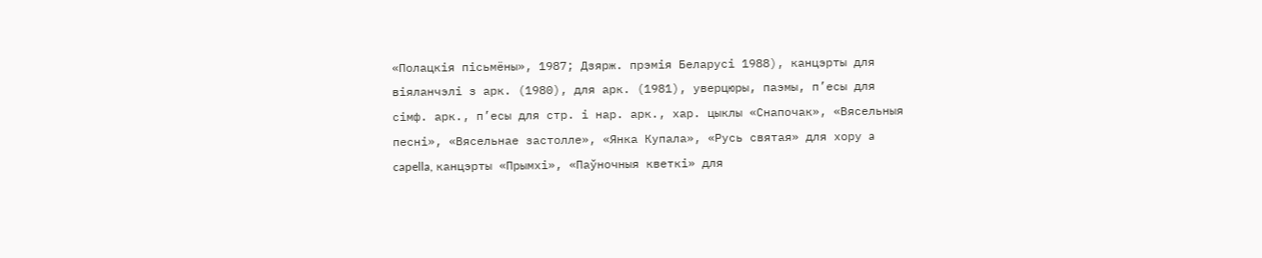«Полацкія пісьмёны», 1987; Дзярж. прэмія Беларусі 1988), канцэрты для віяланчэлі з арк. (1980), для арк. (1981), уверцюры, паэмы, п’есы для сімф. арк., п’есы для стр. і нар. арк., хар. цыклы «Снапочак», «Вясельныя песні», «Вясельнае застолле», «Янка Купала», «Русь святая» для хору a capella, канцэрты «Прымхі», «Паўночныя кветкі» для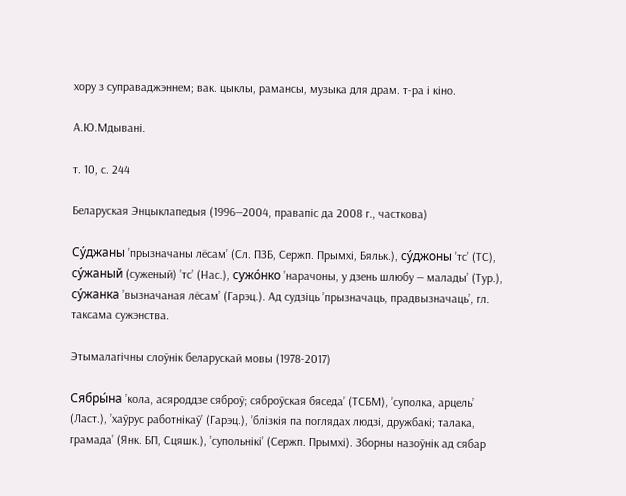хору з суправаджэннем; вак. цыклы, рамансы, музыка для драм. т-ра і кіно.

А.Ю.Мдывані.

т. 10, с. 244

Беларуская Энцыклапедыя (1996—2004, правапіс да 2008 г., часткова)

Су́джаны ’прызначаны лёсам’ (Сл. ПЗБ, Сержп. Прымхі, Бяльк.), су́джоны ’тс’ (ТС), су́жаный (суженый) ’тс’ (Нас.), сужо́нко ’нарачоны, у дзень шлюбу — малады’ (Тур.), су́жанка ’вызначаная лёсам’ (Гарэц.). Ад судзіць ’прызначаць, прадвызначаць’, гл. таксама сужэнства.

Этымалагічны слоўнік беларускай мовы (1978-2017)

Сябры́на ’кола, асяроддзе сяброў; сяброўская бяседа’ (ТСБМ), ’суполка, арцель’ (Ласт.), ’хаўрус работнікаў’ (Гарэц.), ’блізкія па поглядах людзі, дружбакі; талака, грамада’ (Янк. БП, Сцяшк.), ’супольнікі’ (Сержп. Прымхі). Зборны назоўнік ад сябар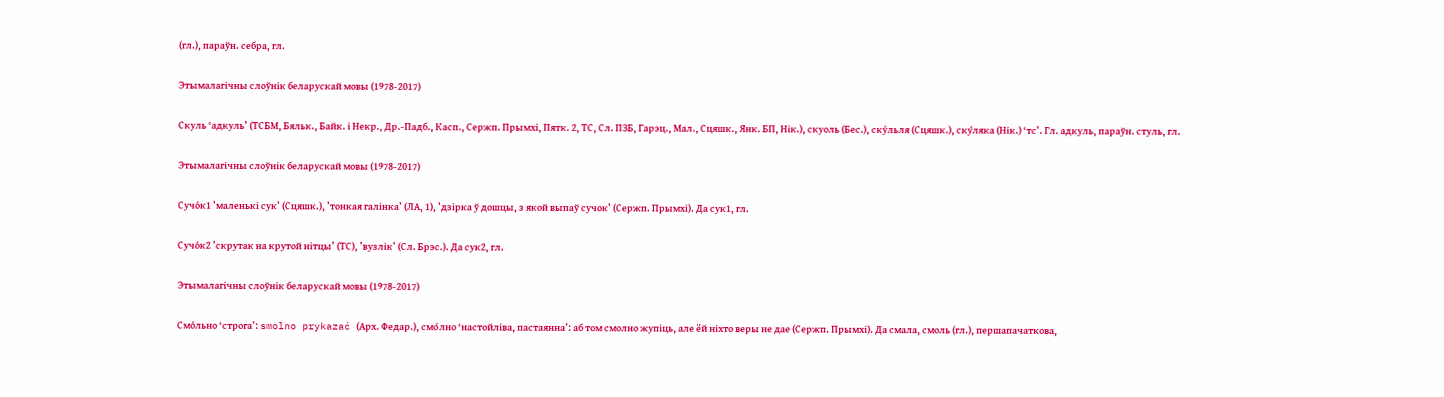(гл.), параўн. себра, гл.

Этымалагічны слоўнік беларускай мовы (1978-2017)

Скуль ‘адкуль’ (ТСБМ, Бяльк., Байк. і Некр., Др.-Падб., Касп., Сержп. Прымхі, Пятк. 2, ТС, Сл. ПЗБ, Гарэц., Мал., Сцяшк., Янк. БП, Нік.), скуоль (Бес.), ску́льля (Сцяшк.), ску́ляка (Нік.) ‘тс’. Гл. адкуль, параўн. стуль, гл.

Этымалагічны слоўнік беларускай мовы (1978-2017)

Сучо́к1 ’маленькі сук’ (Сцяшк.), ’тонкая галінка’ (ЛА, 1), ’дзірка ў дошцы, з якой выпаў сучок’ (Сержп. Прымхі). Да сук1, гл.

Сучо́к2 ’скрутак на крутой нітцы’ (ТС), ’вузлік’ (Сл. Брэс.). Да сук2, гл.

Этымалагічны слоўнік беларускай мовы (1978-2017)

Смо́льно ‘строга’: smolno prykazać (Арх. Федар.), смо́лно ‘настойліва, пастаянна’: аб том смолно жупіць, але ёй ніхто веры не дае (Сержп. Прымхі). Да смала, смоль (гл.), першапачаткова,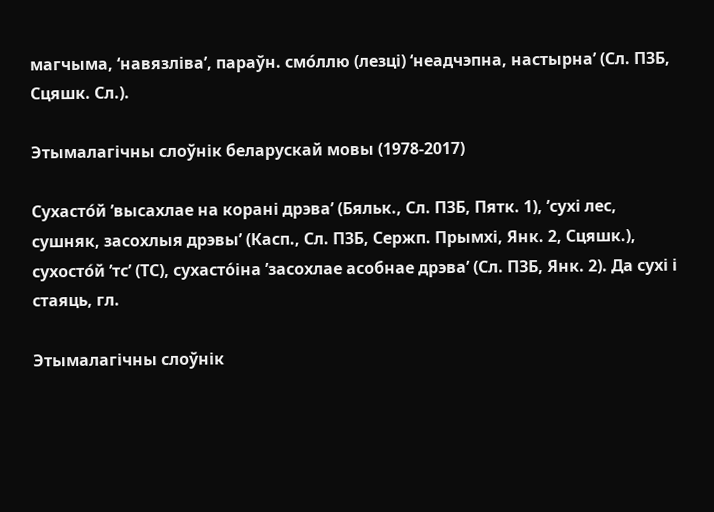магчыма, ‘навязліва’, параўн. смо́ллю (лезці) ‘неадчэпна, настырна’ (Сл. ПЗБ, Сцяшк. Сл.).

Этымалагічны слоўнік беларускай мовы (1978-2017)

Сухасто́й ’высахлае на корані дрэва’ (Бяльк., Сл. ПЗБ, Пятк. 1), ’сухі лес, сушняк, засохлыя дрэвы’ (Касп., Сл. ПЗБ, Сержп. Прымхі, Янк. 2, Сцяшк.), сухосто́й ’тс’ (ТС), сухасто́іна ’засохлае асобнае дрэва’ (Сл. ПЗБ, Янк. 2). Да сухі і стаяць, гл.

Этымалагічны слоўнік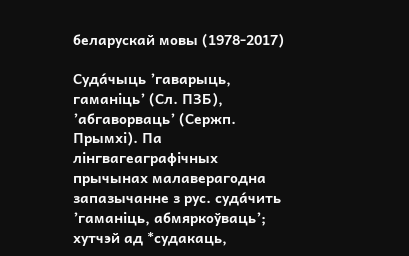беларускай мовы (1978-2017)

Суда́чыць ’гаварыць, гаманіць’ (Сл. ПЗБ), ’абгаворваць’ (Сержп. Прымхі). Па лінгвагеаграфічных прычынах малаверагодна запазычанне з рус. суда́чить ’гаманіць, абмяркоўваць’; хутчэй ад *судакаць,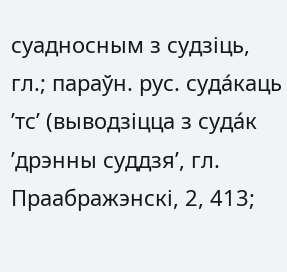суадносным з судзіць, гл.; параўн. рус. суда́каць ’тс’ (выводзіцца з суда́к ’дрэнны суддзя’, гл. Праабражэнскі, 2, 413;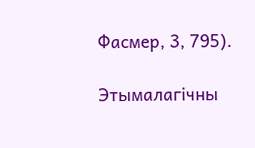Фасмер, 3, 795).

Этымалагічны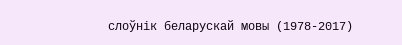слоўнік беларускай мовы (1978-2017)